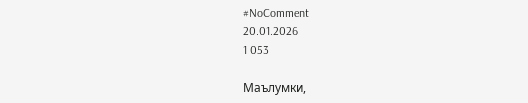#NoComment
20.01.2026
1 053

Маълумки,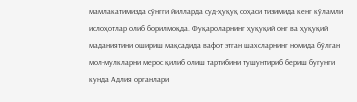мамлакатимизда сўнгги йилларда суд-ҳуқуқ соҳаси тизимида кенг кўламли ислоҳотлар олиб борилмоқда. Фуқароларнинг ҳуқуқий онг ва ҳуқуқий маданиятини ошириш мақсадида вафот этган шахсларнинг номида бўлган мол-мулкларни мерос қилиб олиш тартибини тушунтириб бериш бугунги кунда Адлия органлари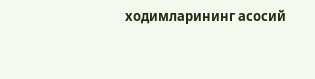ходимларининг асосий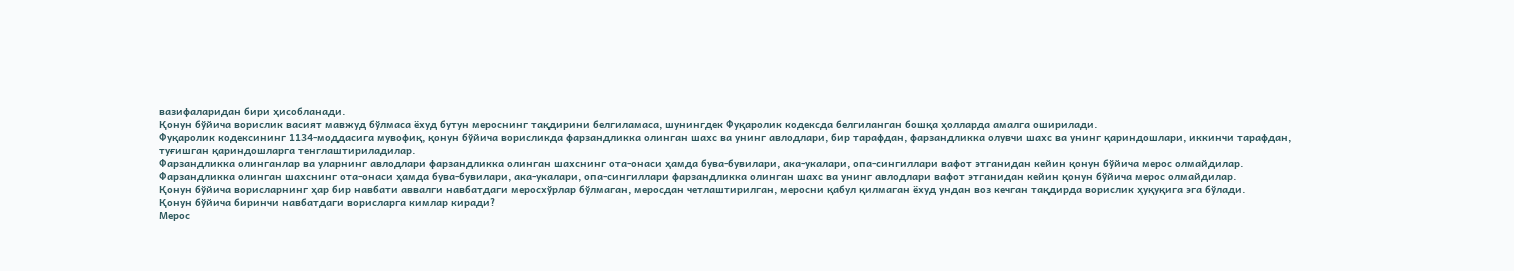вазифаларидан бири ҳисобланади.
Қонун бўйича ворислик васият мавжуд бўлмаса ёхуд бутун мероснинг тақдирини белгиламаса, шунингдек Фуқаролик кодексда белгиланган бошқа ҳолларда амалга оширилади.
Фуқаролик кодексининг 1134-моддасига мувофиқ, қонун бўйича ворисликда фарзандликка олинган шахс ва унинг авлодлари, бир тарафдан, фарзандликка олувчи шахс ва унинг қариндошлари, иккинчи тарафдан, туғишган қариндошларга тенглаштириладилар.
Фарзандликка олинганлар ва уларнинг авлодлари фарзандликка олинган шахснинг ота-онаси ҳамда бува-бувилари, ака-укалари, опа-сингиллари вафот этганидан кейин қонун бўйича мерос олмайдилар.
Фарзандликка олинган шахснинг ота-онаси ҳамда бува-бувилари, ака-укалари, опа-сингиллари фарзандликка олинган шахс ва унинг авлодлари вафот этганидан кейин қонун бўйича мерос олмайдилар.
Қонун бўйича ворисларнинг ҳар бир навбати аввалги навбатдаги меросхўрлар бўлмаган, меросдан четлаштирилган, меросни қабул қилмаган ёхуд ундан воз кечган тақдирда ворислик ҳуқуқига эга бўлади.
Қонун бўйича биринчи навбатдаги ворисларга кимлар киради?
Мерос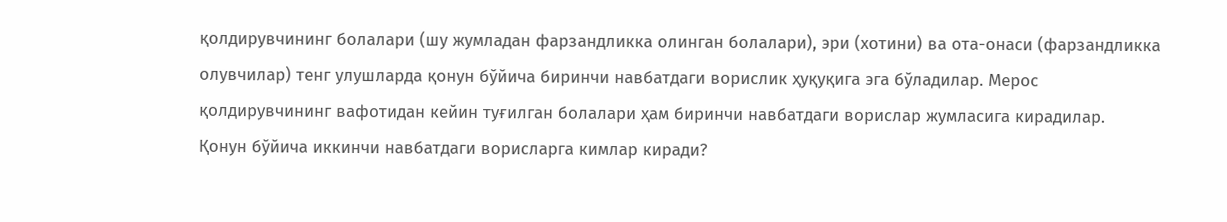қолдирувчининг болалари (шу жумладан фарзандликка олинган болалари), эри (хотини) ва ота-онаси (фарзандликка олувчилар) тенг улушларда қонун бўйича биринчи навбатдаги ворислик ҳуқуқига эга бўладилар. Мерос қолдирувчининг вафотидан кейин туғилган болалари ҳам биринчи навбатдаги ворислар жумласига кирадилар.
Қонун бўйича иккинчи навбатдаги ворисларга кимлар киради?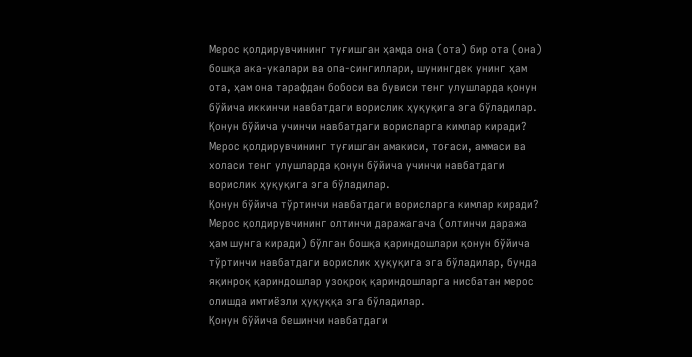Мерос қолдирувчининг туғишган ҳамда она (ота) бир ота (она) бошқа ака-укалари ва опа-сингиллари, шунингдек унинг ҳам ота, ҳам она тарафдан бобоси ва бувиси тенг улушларда қонун бўйича иккинчи навбатдаги ворислик ҳуқуқига эга бўладилар.
Қонун бўйича учинчи навбатдаги ворисларга кимлар киради?
Мерос қолдирувчининг туғишган амакиси, тоғаси, аммаси ва холаси тенг улушларда қонун бўйича учинчи навбатдаги ворислик ҳуқуқига эга бўладилар.
Қонун бўйича тўртинчи навбатдаги ворисларга кимлар киради?
Мерос қолдирувчининг олтинчи даражагача (олтинчи даража ҳам шунга киради) бўлган бошқа қариндошлари қонун бўйича тўртинчи навбатдаги ворислик ҳуқуқига эга бўладилар, бунда яқинроқ қариндошлар узоқроқ қариндошларга нисбатан мерос олишда имтиёзли ҳуқуққа эга бўладилар.
Қонун бўйича бешинчи навбатдаги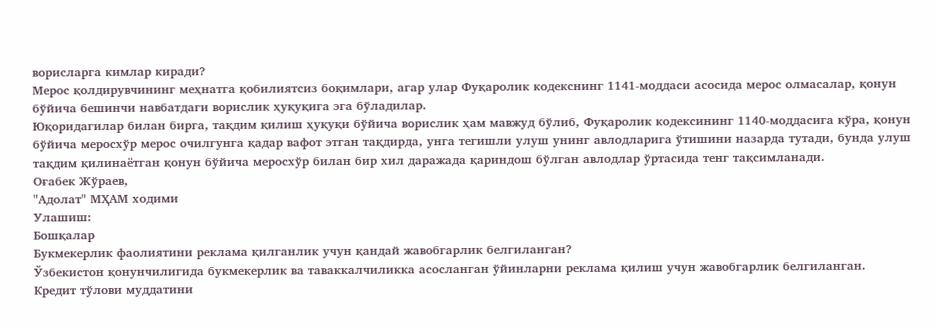ворисларга кимлар киради?
Мерос қолдирувчининг меҳнатга қобилиятсиз боқимлари, агар улар Фуқаролик кодекснинг 1141-моддаси асосида мерос олмасалар, қонун бўйича бешинчи навбатдаги ворислик ҳуқуқига эга бўладилар.
Юқоридагилар билан бирга, тақдим қилиш ҳуқуқи бўйича ворислик ҳам мавжуд бўлиб, Фуқаролик кодексининг 1140-моддасига кўра, қонун бўйича меросхўр мерос очилгунга қадар вафот этган тақдирда, унга тегишли улуш унинг авлодларига ўтишини назарда тутади, бунда улуш тақдим қилинаётган қонун бўйича меросхўр билан бир хил даражада қариндош бўлган авлодлар ўртасида тенг тақсимланади.
Оғабек Жўраев,
"Адолат" МҲАМ ходими
Улашиш:
Бошқалар
Букмекерлик фаолиятини реклама қилганлик учун қандай жавобгарлик белгиланган?
Ўзбекистон қонунчилигида букмекерлик ва таваккалчиликка асосланган ўйинларни реклама қилиш учун жавобгарлик белгиланган.
Кредит тўлови муддатини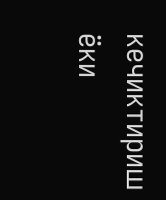кечиктириш ёки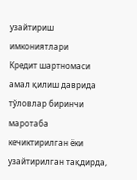узайтириш имкониятлари
Кредит шартномаси амал қилиш даврида тўловлар биринчи маротаба кечиктирилган ёки узайтирилган тақдирда,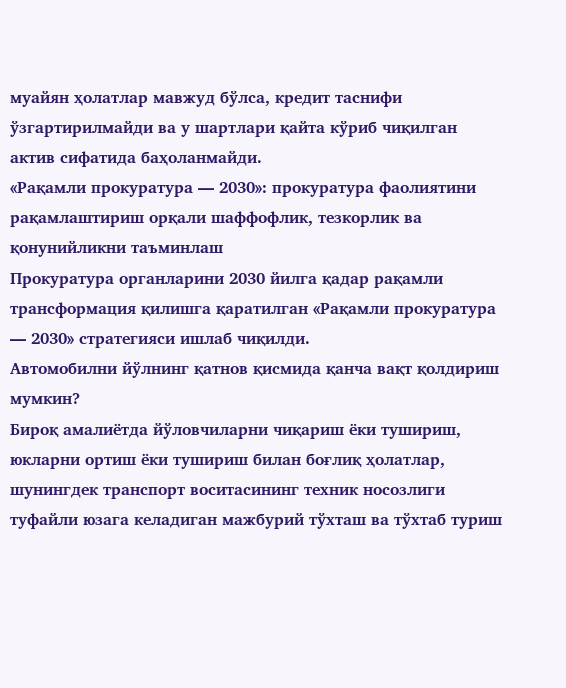муайян ҳолатлар мавжуд бўлса, кредит таснифи ўзгартирилмайди ва у шартлари қайта кўриб чиқилган актив сифатида баҳоланмайди.
«Рақамли прокуратура — 2030»: прокуратура фаолиятини рақамлаштириш орқали шаффофлик, тезкорлик ва қонунийликни таъминлаш
Прокуратура органларини 2030 йилга қадар рақамли трансформация қилишга қаратилган «Рақамли прокуратура — 2030» стратегияси ишлаб чиқилди.
Автомобилни йўлнинг қатнов қисмида қанча вақт қолдириш мумкин?
Бироқ амалиётда йўловчиларни чиқариш ёки тушириш, юкларни ортиш ёки тушириш билан боғлиқ ҳолатлар, шунингдек транспорт воситасининг техник носозлиги туфайли юзага келадиган мажбурий тўхташ ва тўхтаб туриш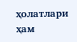ҳолатлари ҳам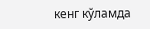кенг кўламда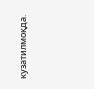кузатилмоқда.